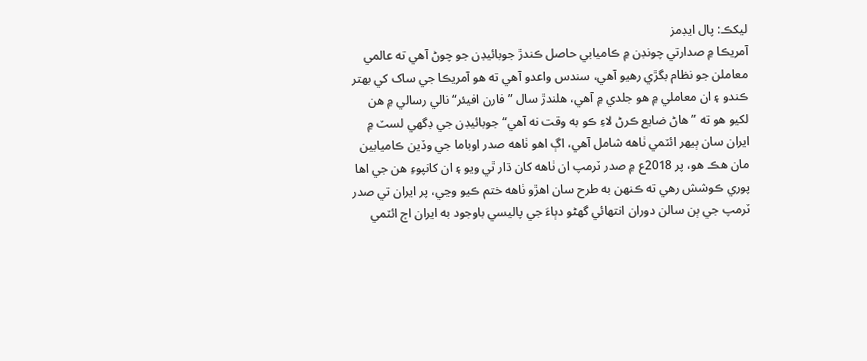ليکڪ: پال ايڊمز
آمريڪا ۾ صدارتي چونڊن ۾ ڪاميابي حاصل ڪندڙ جوبائيڊن جو چوڻ آهي ته عالمي معاملن جو نظام بگڙي رهيو آهي، سندس واعدو آهي ته هو آمريڪا جي ساک کي بهتر ڪندو ۽ ان معاملي ۾ هو جلدي ۾ آهي، هلندڙ سال ”فارن افيئر“ نالي رسالي ۾ هن لکيو هو ته ”هاڻ ضايع ڪرڻ لاءِ ڪو به وقت نه آهي“ جوبائيڊن جي ڊگهي لسٽ ۾ ايران سان ٻيهر ائٽمي ٺاهه شامل آهي، اڳ اهو ٺاهه صدر اوباما جي وڏين ڪاميابين مان هڪ هو، پر 2018ع ۾ صدر ٽرمپ ان ٺاهه کان ڌار ٿي ويو ۽ ان کانپوءِ هن جي اها پوري ڪوشش رهي ته ڪنهن به طرح سان اهڙو ٺاهه ختم ڪيو وڃي، پر ايران تي صدر ٽرمپ جي ٻن سالن دوران انتهائي گهڻو دٻاءَ جي پاليسي باوجود به ايران اڄ ائٽمي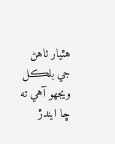هٿيار ٺاهڻ جي بلڪل ويجهو آهي ته ڇا ايندڙ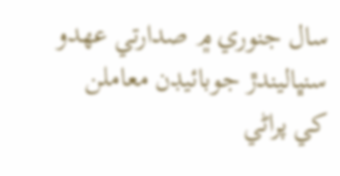سال جنوري ۾ صدارتي عهدو سنڀاليندڙ جوبائيڊن معاملن کي پراڻي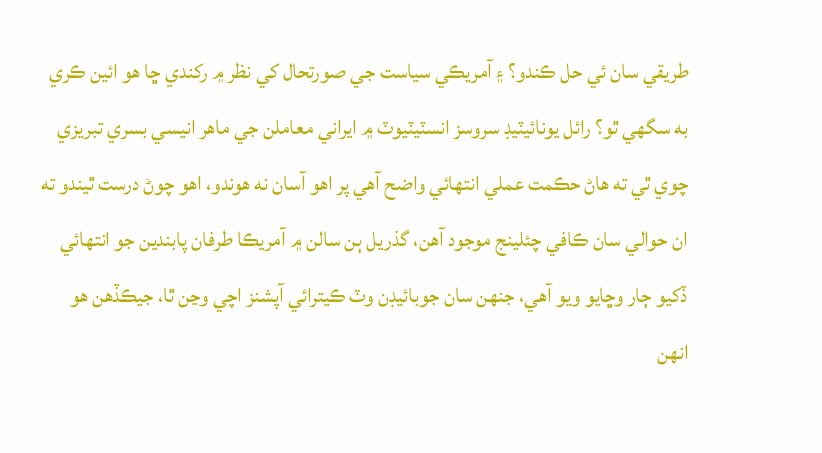طريقي سان ئي حل ڪندو؟ ۽ آمريڪي سياست جي صورتحال کي نظر ۾ رکندي ڇا هو ائين ڪري به سگهي ٿو؟ رائل يونائيٽيڊ سروسز انسٽيٽيوٽ ۾ ايراني معاملن جي ماهر انيسي بسري تبريزي چوي ٿي ته هاڻ حڪمت عملي انتهائي واضح آهي پر اهو آسان نه هوندو، اهو چوڻ درست ٿيندو ته ان حوالي سان ڪافي چئلينج موجود آهن، گذريل ٻن سالن ۾ آمريڪا طرفان پابندين جو انتهائي ڏکيو ڄار وڇايو ويو آهي، جنهن سان جوبائيڊن وٽ ڪيترائي آپشنز اچي وڃن ٿا، جيڪڏهن هو انهن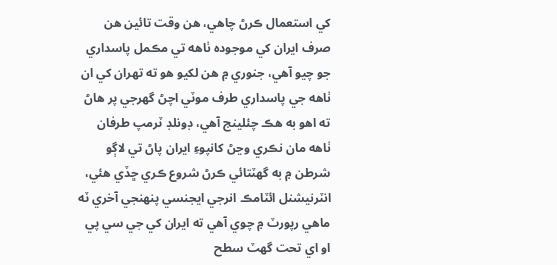کي استعمال ڪرڻ چاهي، هن وقت تائين هن صرف ايران کي موجوده ٺاهه تي مڪمل پاسداري جو چيو آهي، جنوري ۾ هن لکيو هو ته تهران کي ان ٺاهه جي پاسداري طرف موٽي اچڻ گهرجي پر هاڻ ته اهو به هڪ چئلينج آهي، ڊونلڊ ٽرمپ طرفان ٺاهه مان نڪري وڃڻ کانپوءِ ايران پاڻ تي لاڳو شرطن ۾ به گهٽتائي ڪرڻ شروع ڪري ڇڏي هئي، انٽرنيشنل ائٽامڪ انرجي ايجنسي پنهنجي آخري ٽه ماهي رپورٽ ۾ چوي آهي ته ايران کي جي سي پي او اي تحت گهٽ سطح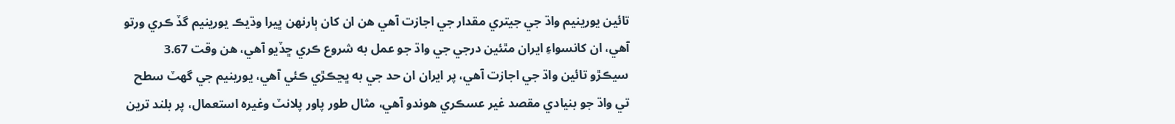تائين يورينيم واڌ جي جيتري مقدار جي اجازت آهي هن ان کان ٻارنهن ڀيرا وڌيڪ يورينيم گڏ ڪري ورتو آهي، ان کانسواءِ ايران مٿئين درجي جي واڌ جو عمل به شروع ڪري ڇڏيو آهي، هن وقت 3.67 سيڪڙو تائين واڌ جي اجازت آهي، پر ايران ان حد جي به ڀڃڪڙي ڪئي آهي، يورينيم جي گهٽ سطح تي واڌ جو بنيادي مقصد غير عسڪري هوندو آهي، مثال طور پاور پلانٽ وغيره استعمال، پر بلند ترين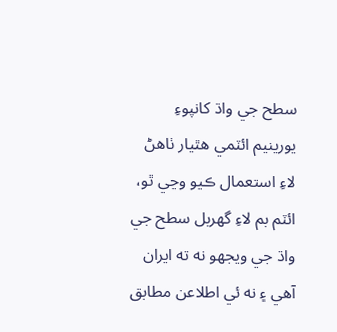سطح جي واڌ کانپوءِ يورينيم ائٽمي هٿيار ٺاهڻ لاءِ استعمال ڪيو وڃي ٿو، ائٽم بم لاءِ گهربل سطح جي واڌ جي ويجهو نه ته ايران آهي ۽ نه ئي اطلاعن مطابق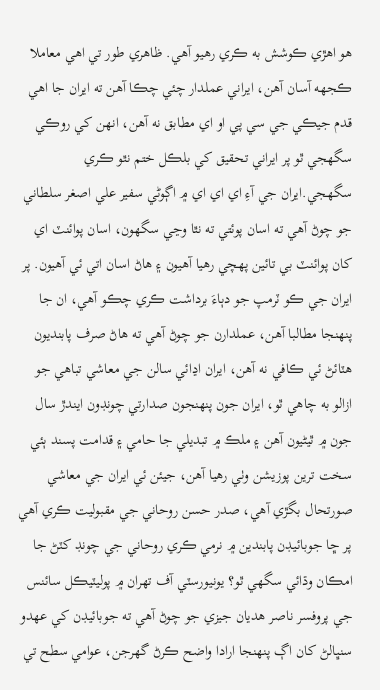هو اهڙي ڪوشش به ڪري رهيو آهي. ظاهري طور تي اهي معاملا ڪجهه آسان آهن، ايراني عملدار چئي چڪا آهن ته ايران جا اهي قدم جيڪي جي سي پي او اي مطابق نه آهن، انهن کي روڪي سگهجي ٿو پر ايراني تحقيق کي بلڪل ختم نٿو ڪري سگهجي.ايران جي آءِ اي اي اي ۾ اڳوڻي سفير علي اصغر سلطاني جو چوڻ آهي ته اسان پوئتي ته نٿا وڃي سگهون، اسان پوائنٽ اي کان پوائنٽ بي تائين پهچي رهيا آهيون ۽ هاڻ اسان اتي ئي آهيون. پر ايران جي ڪو ٽرمپ جو دٻاءَ برداشت ڪري چڪو آهي، ان جا پنهنجا مطالبا آهن، عملدارن جو چوڻ آهي ته هاڻ صرف پابنديون هٽائڻ ئي ڪافي نه آهن، ايران اڍائي سالن جي معاشي تباهي جو ازالو به چاهي ٿو، ايران جون پنهنجون صدارتي چونڊون ايندڙ سال جون ۾ ٿيڻيون آهن ۽ ملڪ ۾ تبديلي جا حامي ۽ قدامت پسند ٻئي سخت ترين پوزيشن وٺي رهيا آهن، جيئن ئي ايران جي معاشي صورتحال بگڙي آهي، صدر حسن روحاني جي مقبوليت ڪري آهي پر ڇا جوبائيڊن پابندين ۾ نرمي ڪري روحاني جي چونڊ کٽڻ جا امڪان وڌائي سگهي ٿو؟ يونيورسٽي آف تهران ۾ پوليٽيڪل سائنس جي پروفسر ناصر هديان جيزي جو چوڻ آهي ته جوبائيڊن کي عهدو سنڀالڻ کان اڳ پنهنجا ارادا واضح ڪرڻ گهرجن، عوامي سطح تي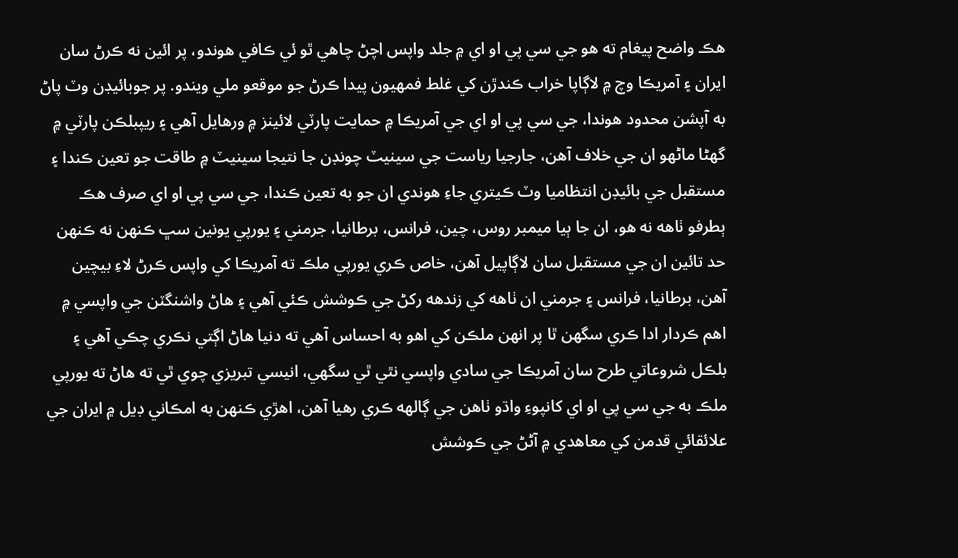هڪ واضح پيغام ته هو جي سي پي او اي ۾ جلد واپس اچڻ چاهي ٿو ئي ڪافي هوندو، پر ائين نه ڪرڻ سان ايران ۽ آمريڪا وچ ۾ لاڳاپا خراب ڪندڙن کي غلط فمهيون پيدا ڪرڻ جو موقعو ملي ويندو. پر جوبائيڊن وٽ پاڻ به آپشن محدود هوندا، جي سي پي او اي جي آمريڪا ۾ حمايت پارٽي لائينز ۾ ورهايل آهي ۽ ريپبلڪن پارٽي ۾ گهڻا ماڻهو ان جي خلاف آهن، جارجيا رياست جي سينيٽ چونڊن جا نتيجا سينيٽ ۾ طاقت جو تعين ڪندا ۽ مستقبل جي بائيڊن انتظاميا وٽ ڪيتري جاءِ هوندي ان جو به تعين ڪندا، جي سي پي او اي صرف هڪ ٻطرفو ٺاهه نه هو، ان جا ٻيا ميمبر روس، چين، فرانس، برطانيا، جرمني ۽ يورپي يونين سڀ ڪنهن نه ڪنهن حد تائين ان جي مستقبل سان لاڳاپيل آهن، خاص ڪري يورپي ملڪ ته آمريڪا کي واپس ڪرڻ لاءِ بيچين آهن، برطانيا، فرانس ۽ جرمني ان ٺاهه کي زندهه رکڻ جي ڪوشش ڪئي آهي ۽ هاڻ واشنگٽن جي واپسي ۾ اهم ڪردار ادا ڪري سگهن ٿا پر انهن ملڪن کي اهو به احساس آهي ته دنيا هاڻ اڳتي نڪري چڪي آهي ۽ بلڪل شروعاتي طرح سان آمريڪا جي سادي واپسي نٿي ٿي سگهي، انيسي تبريزي چوي ٿي ته هاڻ ته يورپي ملڪ به جي سي پي او اي کانپوءِ واڌو ٺاهن جي ڳالهه ڪري رهيا آهن، اهڙي ڪنهن به امڪاني ڊيل ۾ ايران جي علائقائي قدمن کي معاهدي ۾ آڻڻ جي ڪوشش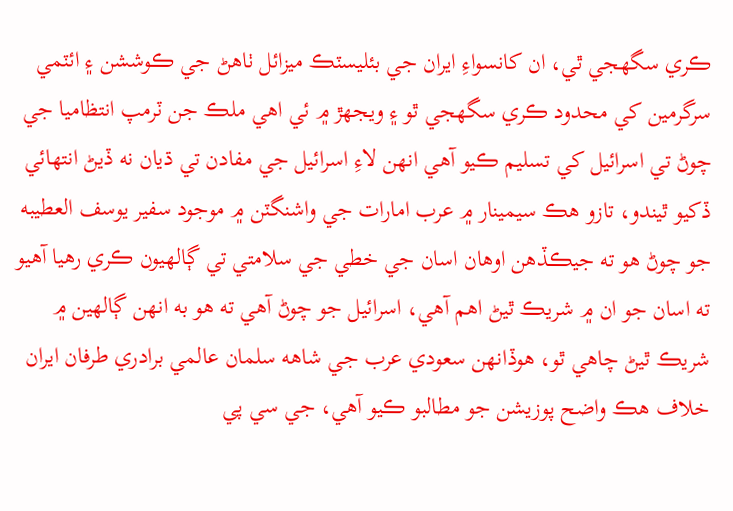ڪري سگهجي ٿي، ان کانسواءِ ايران جي بئليسٽڪ ميزائل ٺاهڻ جي ڪوششن ۽ ائٽمي سرگرمين کي محدود ڪري سگهجي ٿو ۽ ويجهڙ ۾ ئي اهي ملڪ جن ٽرمپ انتظاميا جي چوڻ تي اسرائيل کي تسليم ڪيو آهي انهن لاءِ اسرائيل جي مفادن تي ڌيان نه ڏيڻ انتهائي ڏکيو ٿيندو، تازو هڪ سيمينار ۾ عرب امارات جي واشنگٽن ۾ موجود سفير يوسف العطيبه جو چوڻ هو ته جيڪڏهن اوهان اسان جي خطي جي سلامتي تي ڳالهيون ڪري رهيا آهيو ته اسان جو ان ۾ شريڪ ٿيڻ اهم آهي، اسرائيل جو چوڻ آهي ته هو به انهن ڳالهين ۾ شريڪ ٿيڻ چاهي ٿو، هوڏانهن سعودي عرب جي شاهه سلمان عالمي برادري طرفان ايران خلاف هڪ واضح پوزيشن جو مطالبو ڪيو آهي، جي سي پي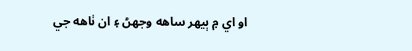او اي ۾ ٻيهر ساهه وجهڻ ۽ ان ٺاهه جي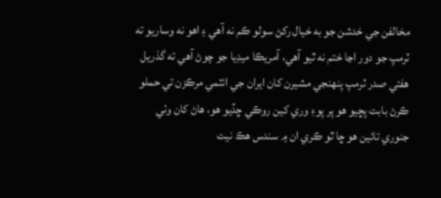مخالفن جي خدشن جو به خيال رکڻ سولو ڪم نه آهي ۽ اهو نه وساريو ته ٽرمپ جو دور اڃا ختم نه ٿيو آهي، آمريڪا ميڊيا جو چوڻ آهي ته گذريل هفتي صدر ٽرمپ پنهنجي مشيرن کان ايران جي ائٽمي مرڪزن تي حملو ڪرڻ بابت پڇيو هو پر پوءِ وري کين روڪي ڇڏيو هو، هاڻ کان وٺي جنوري تائين هو ڇا ٿو ڪري ان ۾ سندس هڪ نيت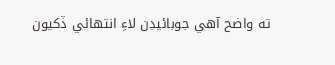ته واضح آهي جوبائيڊن لاءِ انتهائي ڏکيون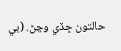حالتون ڇڏي وڃڻ. (بي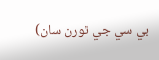بي سي جي ٿورن سان)